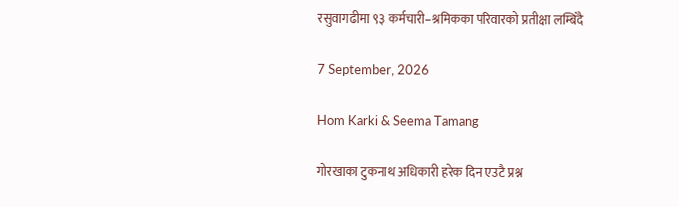रसुवागढीमा ९३ कर्मचारी–श्रमिकका परिवारको प्रतीक्षा लम्बिँदै

7 September, 2026

Hom Karki & Seema Tamang

गोरखाका टुकनाथ अधिकारी हरेक दिन एउटै प्रश्न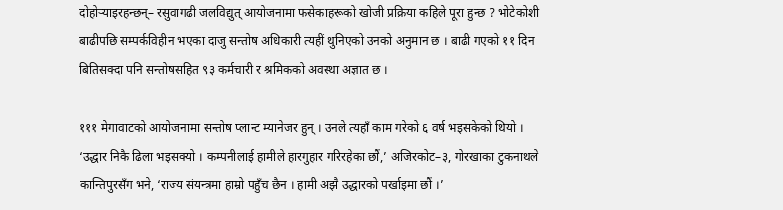दोहोर्‍याइरहन्छन्– रसुवागढी जलविद्युत् आयोजनामा फसेकाहरूको खोजी प्रक्रिया कहिले पूरा हुन्छ ? भोटेकोशी बाढीपछि सम्पर्कविहीन भएका दाजु सन्तोष अधिकारी त्यहीं थुनिएको उनको अनुमान छ । बाढी गएको ११ दिन बितिसक्दा पनि सन्तोषसहित ९३ कर्मचारी र श्रमिकको अवस्था अज्ञात छ ।

१११ मेगावाटको आयोजनामा सन्तोष प्लान्ट म्यानेजर हुन् । उनले त्यहाँ काम गरेको ६ वर्ष भइसकेको थियो । ‘उद्धार निकै ढिला भइसक्यो । कम्पनीलाई हामीले हारगुहार गरिरहेका छौं,’ अजिरकोट–३, गोरखाका टुकनाथले कान्तिपुरसँग भने, ‘राज्य संयन्त्रमा हाम्रो पहुँच छैन । हामी अझै उद्धारको पर्खाइमा छौं ।’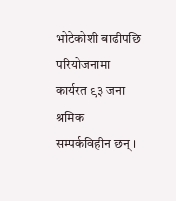भोटेकोशी बाढीपछि परियोजनामा कार्यरत ९३ जना श्रमिक सम्पर्कविहीन छन् ।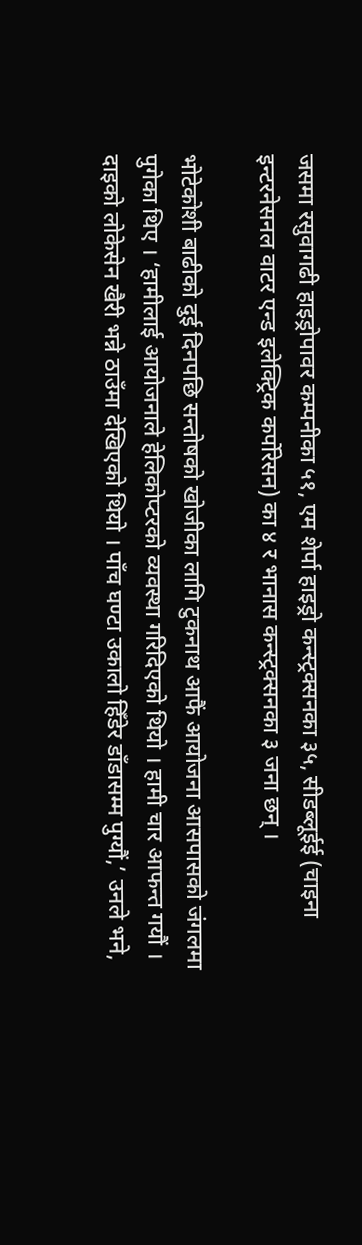जसमा रसुवागढी हाइड्रोपावर कम्पनीका ५१, एम शेर्पा हाइड्रो कन्स्ट्रक्सनका ३५, सीडब्लूईई (चाइना इन्टरनेसनल वाटर एन्ड इलेक्ट्रिक कर्पोरेसन) का ४ र भानास कन्स्ट्रक्सनका ३ जना छन् ।

भोटेकोशी बाढीको दुई दिनपछि सन्तोषको खोजीका लागि टुकनाथ आफैं आयोजना आसपासको जंगलमा पुगेका थिए । ‘हामीलाई आयोजनाले हेलिकोप्टरको व्यवस्था गरिदिएको थियो । हामी चार आफन्त गयौं । दाइको लोकेसेन खैरी भन्ने ठाउँमा देखिएको थियो । पाँच घण्टा उकालो हिँडेर डाँडासम्म पुग्यौं,’ उनले भने,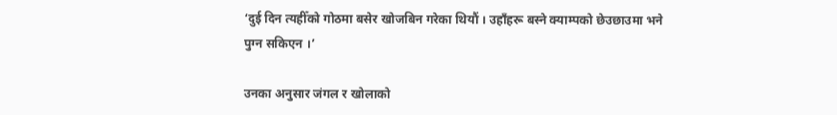‘दुई दिन त्यहीँको गोठमा बसेर खोजबिन गरेका थियौं । उहाँहरू बस्ने क्याम्पको छेउछाउमा भने पुग्न सकिएन ।’

उनका अनुसार जंगल र खोलाको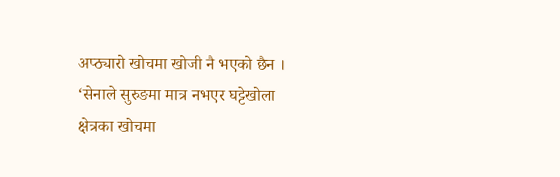अप्ठ्यारो खोचमा खोजी नै भएको छैन । ‘सेनाले सुरुङमा मात्र नभएर घट्टेखोला क्षेत्रका खोचमा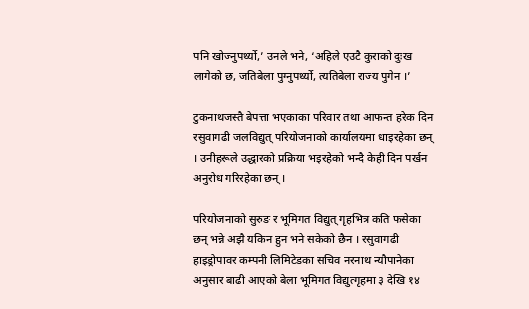पनि खोज्नुपर्थ्यो,’ उनले भने, ‘अहिले एउटै कुराको दुःख लागेको छ, जतिबेला पुग्नुपर्थ्यो, त्यतिबेला राज्य पुगेन ।’

टुकनाथजस्तै बेपत्ता भएकाका परिवार तथा आफन्त हरेक दिन रसुवागढी जलविद्युत् परियोजनाको कार्यालयमा धाइरहेका छन् । उनीहरूले उद्धारको प्रक्रिया भइरहेको भन्दै केही दिन पर्खन अनुरोध गरिरहेका छन् ।

परियोजनाको सुरुङ र भूमिगत विद्युत् गृहभित्र कति फसेका छन् भन्ने अझै यकिन हुन भने सकेको छैन । रसुवागढी हाइड्रोपावर कम्पनी लिमिटेडका सचिव नरनाथ न्यौपानेका अनुसार बाढी आएको बेला भूमिगत विद्युत्गृहमा ३ देखि १४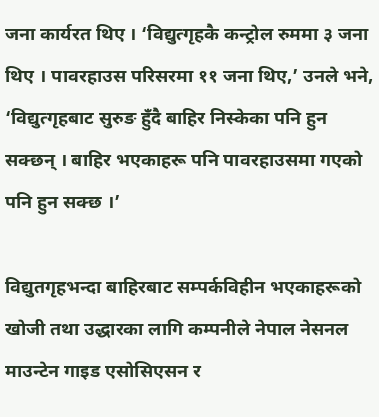जना कार्यरत थिए । ‘विद्युत्गृहकै कन्ट्रोल रुममा ३ जना थिए । पावरहाउस परिसरमा ११ जना थिए,’ उनले भने, ‘विद्युत्गृहबाट सुरुङ हुँदै बाहिर निस्केका पनि हुन सक्छन् । बाहिर भएकाहरू पनि पावरहाउसमा गएको पनि हुन सक्छ ।’

विद्युतगृहभन्दा बाहिरबाट सम्पर्कविहीन भएकाहरूको खोजी तथा उद्धारका लागि कम्पनीले नेपाल नेसनल माउन्टेन गाइड एसोसिएसन र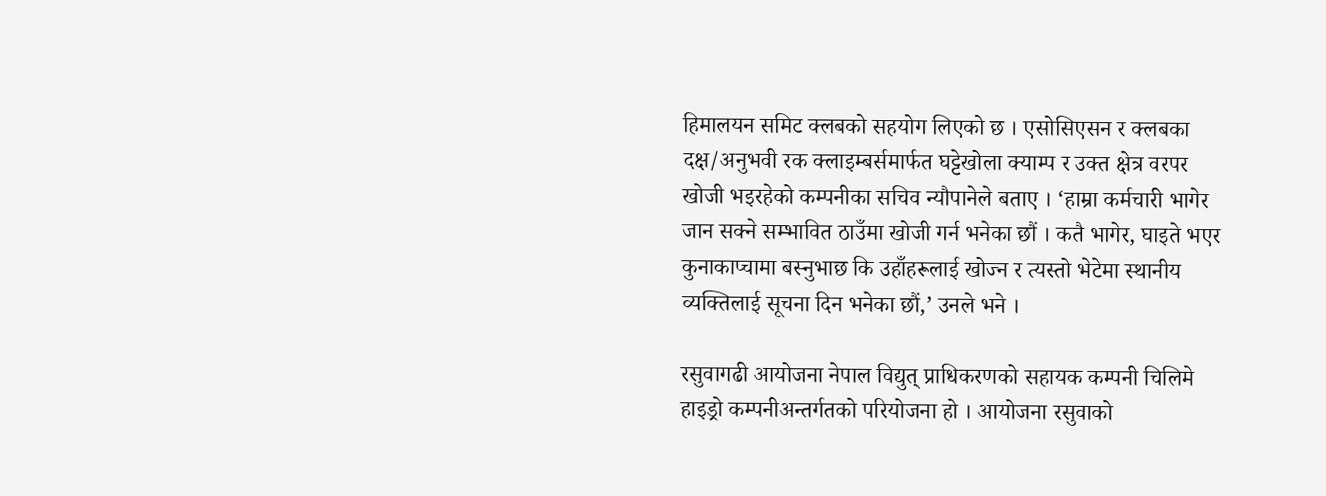हिमालयन समिट क्लबको सहयोग लिएको छ । एसोसिएसन र क्लबका दक्ष/अनुभवी रक क्लाइम्बर्समार्फत घट्टेखोला क्याम्प र उक्त क्षेत्र वरपर खोजी भइरहेको कम्पनीका सचिव न्यौपानेले बताए । ‘हाम्रा कर्मचारी भागेर जान सक्ने सम्भावित ठाउँमा खोजी गर्न भनेका छौं । कतै भागेर, घाइते भएर कुनाकाप्चामा बस्नुभाछ कि उहाँहरूलाई खोज्न र त्यस्तो भेटेमा स्थानीय व्यक्तिलाई सूचना दिन भनेका छौं,’ उनले भने ।

रसुवागढी आयोजना नेपाल विद्युत् प्राधिकरणको सहायक कम्पनी चिलिमे हाइड्रो कम्पनीअन्तर्गतको परियोजना हो । आयोजना रसुवाको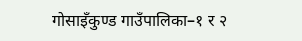गोसाइँकुण्ड गाउँपालिका–१ र २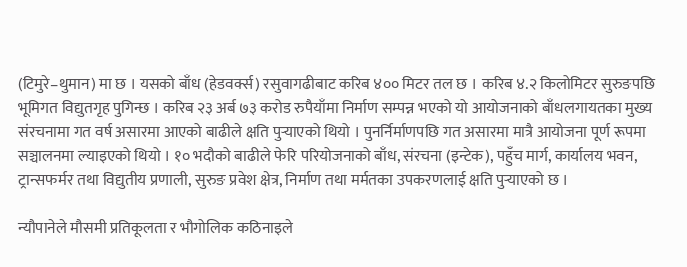(टिमुरे–थुमान) मा छ । यसको बाँध (हेडवर्क्स) रसुवागढीबाट करिब ४०० मिटर तल छ । करिब ४.२ किलोमिटर सुरुङपछि भूमिगत विद्युतगृह पुगिन्छ । करिब २३ अर्ब ७३ करोड रुपैयाँमा निर्माण सम्पन्न भएको यो आयोजनाको बाँधलगायतका मुख्य संरचनामा गत वर्ष असारमा आएको बाढीले क्षति पुर्‍याएको थियो । पुनर्निर्माणपछि गत असारमा मात्रै आयोजना पूर्ण रूपमा सञ्चालनमा ल्याइएको थियो । १० भदौको बाढीले फेरि परियोजनाको बाँध, संरचना (इन्टेक), पहुँच मार्ग, कार्यालय भवन, ट्रान्सफर्मर तथा विद्युतीय प्रणाली, सुरुङ प्रवेश क्षेत्र, निर्माण तथा मर्मतका उपकरणलाई क्षति पुर्‍याएको छ ।

न्यौपानेले मौसमी प्रतिकूलता र भौगोलिक कठिनाइले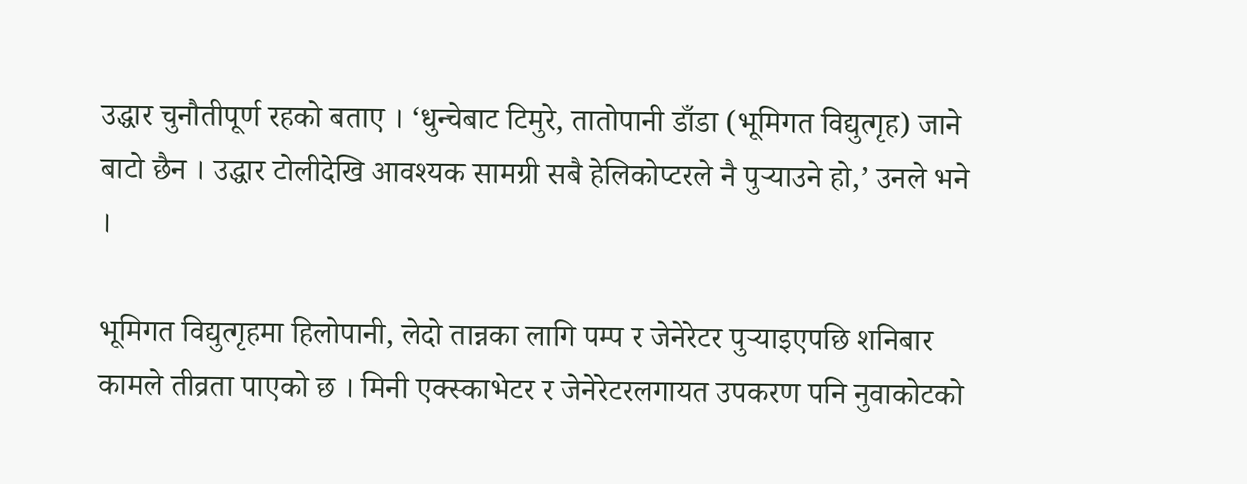उद्धार चुनौतीपूर्ण रहको बताए । ‘धुन्चेबाट टिमुरे, तातोपानी डाँडा (भूमिगत विद्युत्गृह) जाने बाटो छैन । उद्धार टोलीदेखि आवश्यक सामग्री सबै हेलिकोप्टरले नै पुर्‍याउने हो,’ उनले भने ।

भूमिगत विद्युत्गृहमा हिलोपानी, लेदो तान्नका लागि पम्प र जेनेरेटर पुर्‍याइएपछि शनिबार कामले तीव्रता पाएको छ । मिनी एक्स्काभेटर र जेनेरेटरलगायत उपकरण पनि नुवाकोटको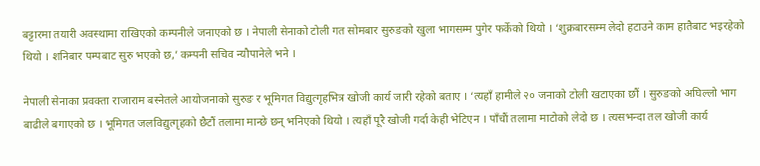बट्टारमा तयारी अवस्थामा राखिएको कम्पनीले जनाएको छ । नेपाली सेनाको टोली गत सोमबार सुरुङको खुला भागसम्म पुगेर फर्केको थियो । ‘शुक्रबारसम्म लेदो हटाउने काम हातैबाट भइरहेको थियो । शनिबार पम्पबाट सुरु भएको छ,’ कम्पनी सचिव न्यौपानेले भने ।

नेपाली सेनाका प्रवक्ता राजाराम बस्नेतले आयोजनाको सुरुङ र भूमिगत विद्युत्गृहभित्र खोजी कार्य जारी रहेको बताए । ‘त्यहाँ हामीले २० जनाको टोली खटाएका छौं । सुरुङको अघिल्लो भाग बाढीले बगाएको छ । भूमिगत जलविद्युत्गृहको छैटौं तलामा मान्छे छन् भनिएको थियो । त्यहाँ पूरै खोजी गर्दा केही भेटिएन । पाँचौं तलामा माटोको लेदो छ । त्यसभन्दा तल खोजी कार्य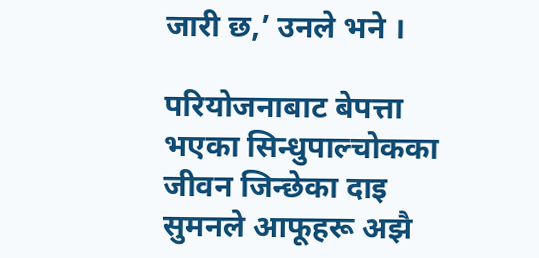जारी छ,’ उनले भने ।

परियोजनाबाट बेपत्ता भएका सिन्धुपाल्चोकका जीवन जिन्छेका दाइ सुमनले आफूहरू अझै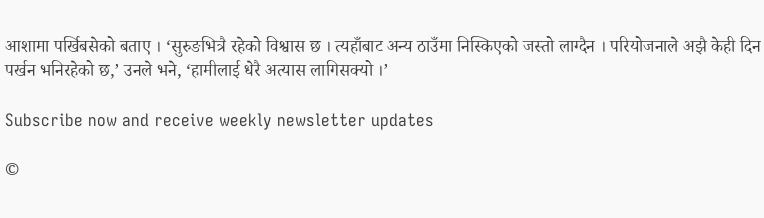आशामा पर्खिबसेको बताए । ‘सुरुङभित्रै रहेको विश्वास छ । त्यहाँबाट अन्य ठाउँमा निस्किएको जस्तो लाग्दैन । परियोजनाले अझै केही दिन पर्खन भनिरहेको छ,’ उनले भने, ‘हामीलाई धेरै अत्यास लागिसक्यो ।’

Subscribe now and receive weekly newsletter updates

©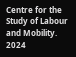Centre for the Study of Labour and Mobility. 2024